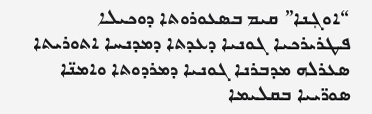“ܐܘܓܼܢܐ” ܩܝܡ ܒܣܥܘܪܘܬܐ ܕܘܟܝܠܐ ܦܛܪܝܪܟܝܐ ܓܘܢܝܐ ܕܥܕܬܐ ܕܡܕܢܚܐ ܐܬܘܪܝܬܐ
ܣܥܪܠܗ ܡܕܒܪܢܐ ܓܘܢܝܐ ܕܡܪܕܘܬܐ ܘܐܡܢ̈ܐ ܣܘܪ̈ܝܝܐ ܒܩܠܝܡܐ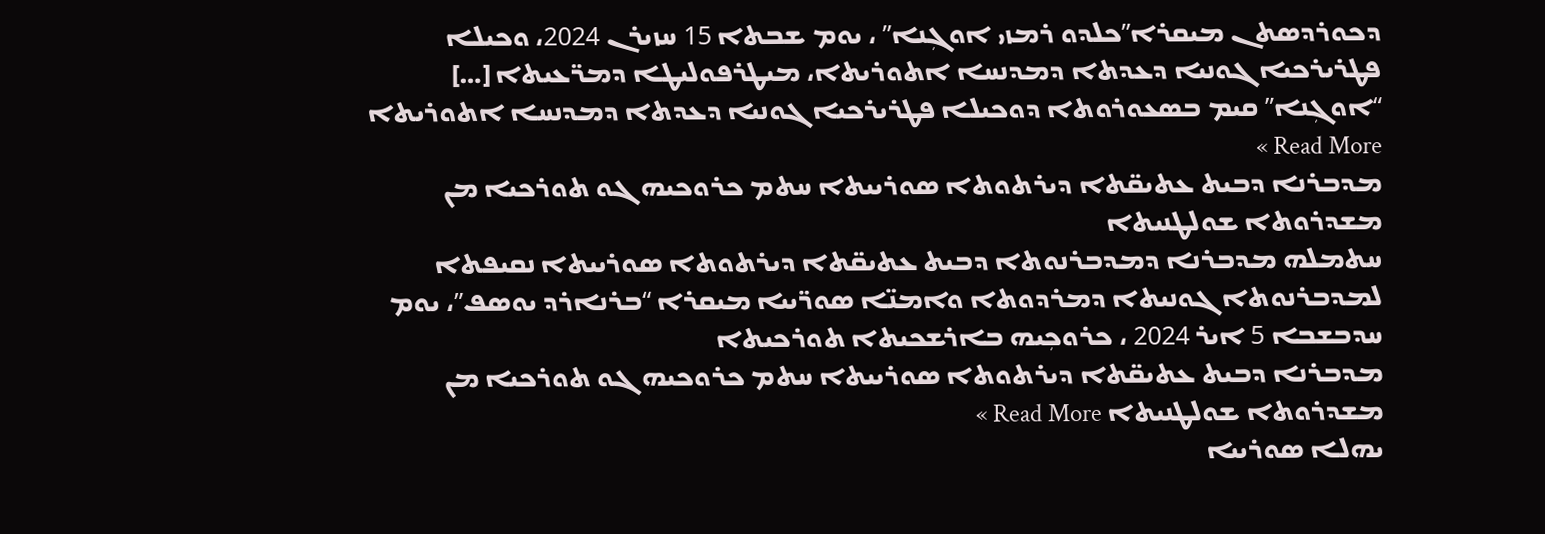ܕܟܘܪܕܣܬܢ ܡܝܩܪܐ”ܟܠܕܘ ܪܡܙܝ ܐܘܓܼܢܐ” ، ܝܘܡ ܫܒܬܐ 15 ܚܙܝܪܢ 2024، ܘܟܝܠܐ ܦܛܪܝܪܟܝܐ ܓܘܢܝܐ ܕܥܕܬܐ ܕܡܕܢܚܐ ܐܬܘܪܝܬܐ، ܡܝܛܪܦܘܠܝܛܐ ܕܡܪ̈ܥܝܬܐ […]
“ܐܘܓܼܢܐ” ܩܝܡ ܒܣܥܘܪܘܬܐ ܕܘܟܝܠܐ ܦܛܪܝܪܟܝܐ ܓܘܢܝܐ ܕܥܕܬܐ ܕܡܕܢܚܐ ܐܬܘܪܝܬܐ Read More »
ܡܕܒܪܢܐ ܕܒܝܬ ܥܬܝܩ̈ܬܐ ܕܝܪܬܘܬܐ ܣܘܪܝܝܬܐ ܚܬܡ ܟܪܘܟܝܗ ܓܘ ܬܘܪܟܝܐ ܡܢ ܡܫܕܪܘܬܐ ܫܘܠܛܢܝܬܐ
ܚܬܡܠܗ ܡܕܒܪܢܐ ܕܡܕܒܪܢܘܬܐ ܕܒܝܬ ܥܬܝܩ̈ܬܐ ܕܝܪܬܘܬܐ ܣܘܪܝܝܬܐ ܢܩܝܦܬܐ ܠܡܕܒܪܢܘܬܐ ܓܘܢܝܬܐ ܕܡܪܕܘܬܐ ܘܐܡܢ̈ܐ ܣܘܪ̈ܝܝܐ ܡܝܩܪܐ “ܒܪܢܐܪܕ ܝܘܣܦ”، ܝܘܡ ܚܕܒܫܒܐ 5 ܐܝܪ 2024 ، ܟܪܘܟܼܝܗ ܒܐܪܫܟܝܬܐ ܬܘܪܟܝܬܐ
ܡܕܒܪܢܐ ܕܒܝܬ ܥܬܝܩ̈ܬܐ ܕܝܪܬܘܬܐ ܣܘܪܝܝܬܐ ܚܬܡ ܟܪܘܟܝܗ ܓܘ ܬܘܪܟܝܐ ܡܢ ܡܫܕܪܘܬܐ ܫܘܠܛܢܝܬܐ Read More »
ܝܗܠܐ ܣܘܪܝܝܐ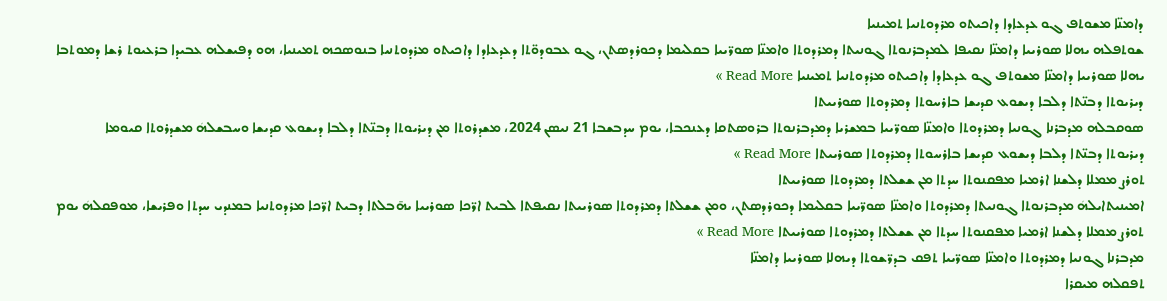ܕܐܡܢ̈ܐ ܡܫܘܬܦ ܓܘ ܥܕܥܐܕܐ ܕܐܟܝܬܘ ܡܪܕܘܬܢܝܐ ܬܡܝܢܝܐ
ܫܘܬܦܠܗ ܝܗܠܐ ܣܘܪܝܝܐ ܕܐܡܢ̈ܐ ܢܩܝܦܐ ܠܡܕܒܪܢܘܬܐ ܓܘܢܝܬܐ ܕܡܪܕܘܬܐ ܘܐܡܢ̈ܐ ܣܘܪ̈ܝܝܐ ܒܩܠܝܡܐ ܕܟܘܪܕܣܬܢ، ܓܘ ܥܒܘܕܘ̈ܬܐ ܕܥܕܥܐܕܐ ܕܐܟܝܬܘ ܡܪܕܘܬܢܝܐ ܒܢܘܣܟܗ ܬܡܝܢܝܐ، ܗܘ ܕܦܝܫܠܗ ܥܒܝܕܐ ܒܪܥܝܘܬ ܪܫܐ ܕܡܘܬܒܐ
ܝܗܠܐ ܣܘܪܝܝܐ ܕܐܡܢ̈ܐ ܡܫܘܬܦ ܓܘ ܥܕܥܐܕܐ ܕܐܟܝܬܘ ܡܪܕܘܬܢܝܐ ܬܡܝܢܝܐ Read More »
ܕܝܪܝܘܬܐ ܕܒܢ̈ܬܐ ܕܠܒܐ ܕܝܫܘܥ ܩܕܝܫܐ ܒܐܪܚܘܬܐ ܕܡܪܕܘܬܐ ܣܘܪܝܝܬܐ
ܣܘܩܒܠܗ ܡܕܒܪܢܐ ܓܘܢܝܐ ܕܡܪܕܘܬܐ ܘܐܡܢ̈ܐ ܣܘܪ̈ܝܝܐ ܒܡܫܪܝܐ ܕܡܕܒܪܢܘܬܐ ܒܪܘܣܬܩܐ ܕܥܢܟܒܐ، ܝܘܡ ܚܕܒܫܒܐ 21 ܢܝܣܢ 2024، ܡܫܕܪܘܬܐ ܡܢ ܕܝܪܝܘܬܐ ܕܒܢ̈ܬܐ ܕܠܒܐ ܕܝܫܘܥ ܩܕܝܫܐ ܘܚܒܫܠܗܿ ܡܫܕܪܘܬܐ ܩܝܘܡܐ
ܕܝܪܝܘܬܐ ܕܒܢ̈ܬܐ ܕܠܒܐ ܕܝܫܘܥ ܩܕܝܫܐ ܒܐܪܚܘܬܐ ܕܡܪܕܘܬܐ ܣܘܪܝܝܬܐ Read More »
ܬܘܪܨ ܡܡܠܐ ܕܠܫܢܐ ܐܪܡܝܐ ܡܦܩܢܘܬܐ ܚܕܬܐ ܡܢ ܫܫܠܬܐ ܕܡܪܕܘܬܐ ܣܘܪܝܝܬܐ
ܐܡܝܢܝܬܐܝܠܗܿ ܡܕܒܪܢܘܬܐ ܓܘܢܝܬܐ ܕܡܪܕܘܬܐ ܘܐܡܢ̈ܐ ܣܘܪ̈ܝܝܐ ܒܩܠܝܡܐ ܕܟܘܪܕܣܬܢ، ܘܡܢ ܫܫܠܬܐ ܕܡܪܕܘܬܐ ܣܘܪܝܝܬܐ ܢܩܝܦܬܐ ܠܒܝܬ ܐܪ̈ܟܐ ܣܘܪܝܝܐ ܝܗ̄ܒܠܬܐ ܕܒܝܬ ܐܪ̈ܟܐ ܡܪܕܘܬܢܝܐ ܒܡܢܕܝ ܚܕܬܐ ܘܦܪܝܫܐ، ܡܘܦܩܠܗܿ ܝܘܡ
ܬܘܪܨ ܡܡܠܐ ܕܠܫܢܐ ܐܪܡܝܐ ܡܦܩܢܘܬܐ ܚܕܬܐ ܡܢ ܫܫܠܬܐ ܕܡܪܕܘܬܐ ܣܘܪܝܝܬܐ Read More »
ܡܕܒܪܢܐ ܓܘܢܝܐ ܕܡܪܕܘܬܐ ܘܐܡܢ̈ܐ ܣܘܪ̈ܝܝܐ ܬܦܩ ܒܕܪ̈ܫܘܬܐ ܕܝܗܠܐ ܣܘܪܝܝܐ ܕܐܡܢ̈ܐ
ܬܦܩܠܗ ܡܝܩܪܐ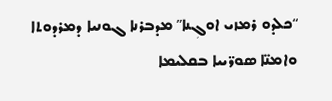“ܟܠܕܘ ܪܡܙܝ ܐܘܓܼܢܐ” ܡܕܒܪܢܐ ܓܘܢܝܐ ܕܡܪܕܘܬܐ ܘܐܡܢ̈ܐ ܣܘܪ̈ܝܝܐ ܒܩܠܝܡܐ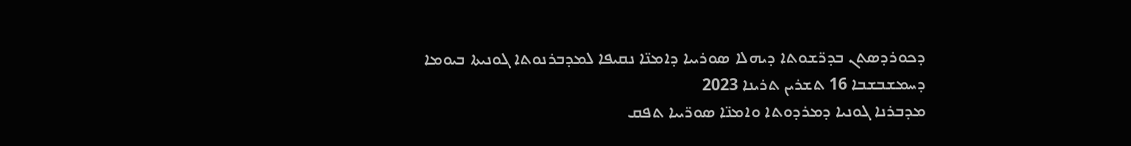ܕܟܘܪܕܣܬܢ ܒܕܪ̈ܫܘܬܐ ܕܝܗܠܐ ܣܘܪܝܝܐ ܕܐܡܢ̈ܐ ܢܩܝܦܐ ܠܡܕܒܪܢܘܬܐ ܓܘܢܝܬܐ ܒܝܘܡܐ ܕܚܡܫܒܫܒܐ 16 ܬܫܪܝܢ ܬܪܝܢܐ 2023
ܡܕܒܪܢܐ ܓܘܢܝܐ ܕܡܪܕܘܬܐ ܘܐܡܢ̈ܐ ܣܘܪ̈ܝܝܐ ܬܦܩ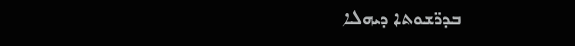ܒܕܪ̈ܫܘܬܐ ܕܝܗܠܐ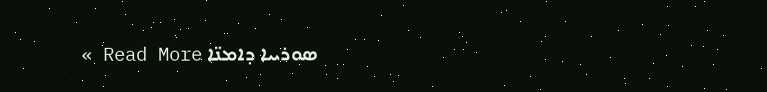ܣܘܪܝܝܐ ܕܐܡܢ̈ܐ Read More »